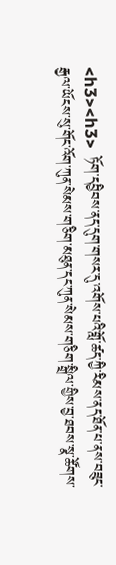<h3><h3>  ཏོག་དབྱིབས་ནད་དུག་གསར་དུ་འགོས་པའི་གློ་ཚད་ཀྱི་རིམས་ནད་ཐོན་པ་ནས་བཟུང་རྒྱལ་ཡོངས་སུ་གོང་འོག་ཀུན་སེམས་གཅིག་མཐུན་དང་ཀུན་སེམས་གཅིག་སྒྲིལ་གྱིས་བྱ་ཐབས་སྣ་ཚོགས་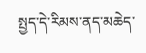སྤྱད་དེ་རིམས་ནད་མཆེད་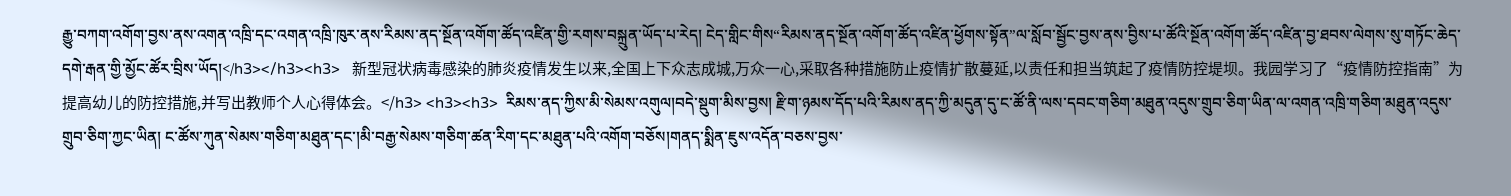རྒྱུ་བཀག་འགོག་བྱས་ནས་འགན་འཁྲི་དང་འགན་འཁྲི་ཁུར་ནས་རིམས་ནད་སྔོན་འགོག་ཚོད་འཛིན་གྱི་རགས་བསྐྲུན་ཡོད་པ་རེད། ངེད་གླིང་གིས“རིམས་ནད་སྔོན་འགོག་ཚོད་འཛིན་ཕྱོགས་སྟོན”ལ་སློབ་སྦྱོང་བྱས་ནས་བྱིས་པ་ཚོའི་སྔོན་འགོག་ཚོད་འཛིན་བྱ་ཐབས་ལེགས་སུ་གཏོང་ཆེད་དགེ་རྒན་གྱི་མྱོང་ཚོར་བྲིས་ཡོད།</h3></h3><h3>   新型冠状病毒感染的肺炎疫情发生以来,全国上下众志成城,万众一心,采取各种措施防止疫情扩散蔓延,以责任和担当筑起了疫情防控堤坝。我园学习了“疫情防控指南”为提高幼儿的防控措施,并写出教师个人心得体会。</h3> <h3><h3>  རིམས་ནད་ཀྱིས་མི་སེམས་འགུལ།བདེ་སྡུག་མིས་བྱས། རྫིག་ཉམས་དོད་པའི་རིམས་ནད་ཀྱི་མདུན་དུ་ང་ཚོ་ནི་ལས་དབང་གཅིག་མཐུན་འདུས་གྲུབ་ཅིག་ཡིན་ལ་འགན་འཁྲི་གཅིག་མཐུན་འདུས་གྲུབ་ཅིག་ཀྱང་ཡིན། ང་ཚོས་ཀུན་སེམས་གཅིག་མཐུན་དང་།མི་བརྒྱ་སེམས་གཅིག་ཚན་རིག་དང་མཐུན་པའི་འགོག་བཅོས།གནད་སྨིན་ཇུས་འདོན་བཅས་བྱས་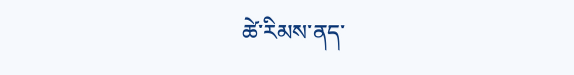ཚེ་རིམས་ནད་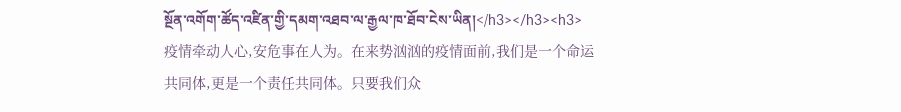སྔོན་འགོག་ཚོད་འཛིན་གྱི་དམག་འཐབ་ལ་རྒྱལ་ཁ་ཐོབ་ངེས་ཡིན།</h3></h3><h3>  疫情牵动人心,安危事在人为。在来势汹汹的疫情面前,我们是一个命运共同体,更是一个责任共同体。只要我们众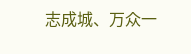志成城、万众一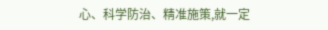心、科学防治、精准施策,就一定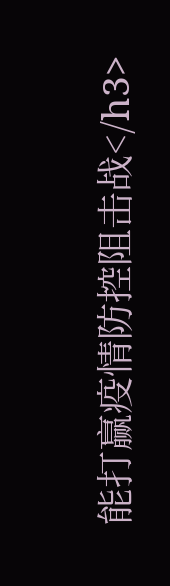能打赢疫情防控阻击战</h3>